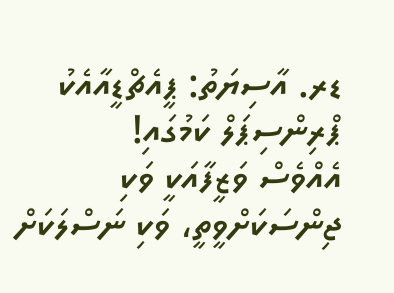ޑރ. އާސިޔަތު: ޕީއެޗްޑީއާއެކު ޕްރިންސިޕަލް ކަމުގައި!
އެއްވެސް ވަޒީފާއަކީ ވަކި ޖިންސަކަށްވީތީ، ވަކި ނަސްލަކަށް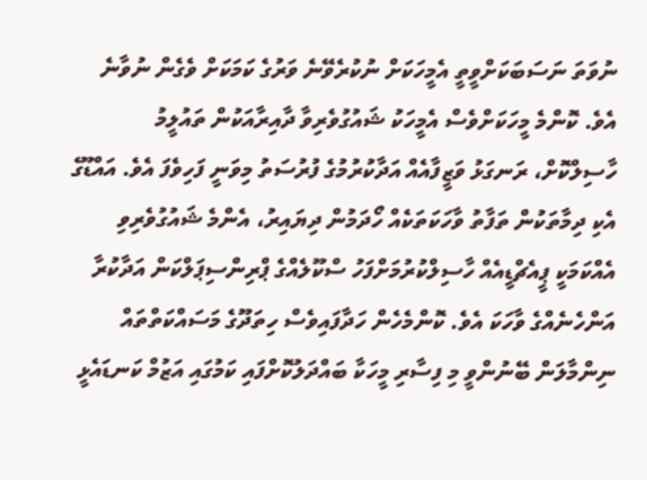ނުވަތަ ނަސަބަކަށްވީތީ އެމީހަކަށް ނުކުރެވޭނެ ވަރުގެ ކަމަކަށް ވެގެން ނުވާނެ އެވެ. ކޮންމެ މީހަކަށްވެސް އެމީހަކު ޝައުގުވެރިވާ ދާއިރާއަކުން ތައުލީމު ހާސިލްކޮށް، ރަނގަޅު ވަޒީފާއެއް އަދާކުރުމުގެ ފުރުސަތު މިވަނީ ފަހިވެފަ އެވެ. އައްޑޫގެ އެކި ދިމާތަކުން ތަފާތު ވާހަކަތަކެއް ހޯދަމުން ދިޔައިރު، އެންމެ ޝައުގުވެރިވި އެއްކަމަކީ ޕީއެޗްޑީއެއް ހާސިލްކުރުމަށްފަހު ސްކޫލެއްގެ ޕްރިންސިޕަލްކަން އަދާކުރާ އަންހެނެއްގެ ވާހަކަ އެވެ. ކޮންމެހެން ހަދާފައިވެސް ހިތަދޫގެ މަސައްކަތްތައް ނިންމާލަން ބޭނުންވީ މި ފިސާރި މީހަކާ ބައްދަލުކޮށްފައި ކަމުގައި އަޒުމް ކަނޑައެޅީ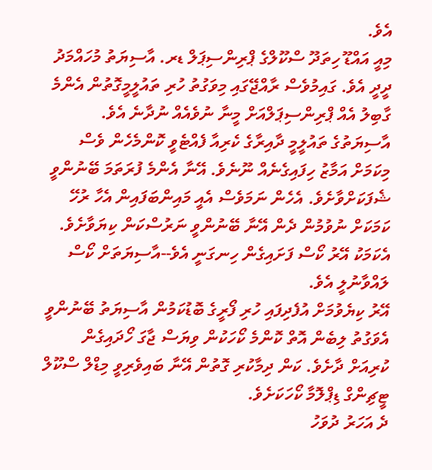އެވެ.
މިއީ އައްޑޫ ހިތަދޫ ސްކޫލްގެ ޕްރިންސިޕަލް ޑރ. އާސިޔަތު މުހައްމަދު ދީދީ އެވެ. ގައިމުވެސް ރާއްޖޭގައި މިވަގުތު ހުރި ތައުލީމީގޮތުން އެންމެ ގާބިލު އެއް ޕްރިންސިޕަލްއަށް މީނާ ނުވެއެއް ނުދާނެ އެވެ.
އާސިޔަތުގެ ތައުލީމީ ދާއިރާގެ ކެރިއާ ފެއްޓެވީ ކޮންމެހެން ވެސް މިކަމަށް އަމާޒު ހިފައިގެނެއް ނޫނެވެ. އޭނާ އެންމެ ފުރަތަމަ ބޭނުންވީ ޝެފަކަށްވާށެވެ. އެހެން ނަމަވެސް އެއީ މައިންބަފައިން އެހާ ރުހޭ ކަމަކަށް ނުވުމުން ދެން އޭނާ ބޭނުންވީ ނަރުސްކަން ކިޔަވާށެވެ. އެކަމަކު އޭރު ކޯސް ފަށައިގެން ހިނގަނީ އެވެ--އާސިޔަތަށް ކޯސް ލައްވާނުލީ އެވެ.
އޭރު ކިޔެވުމަށް އުފެދިފައި ހުރި ފޯރީގެ ބޮޑުކަމުން އާސިޔަތު ބޭނުންވީ އެވަގުތު ލިބެން އޮތް ކޮންމެ ކޯހަކުން ވިޔަސް ޖާގަ ހޯދައިގެން ކުރިއަށް ދާށެވެ. ކަން ދިމާކުރި ގޮތުން އޭނާ ބައިވެރިވީ މިޑްލް ސްކޫލް ޓީޗިންގް ޑިޕްލޮމާ ކޯހަކަށެވެ.
ދެ އަހަރު ދުވަހު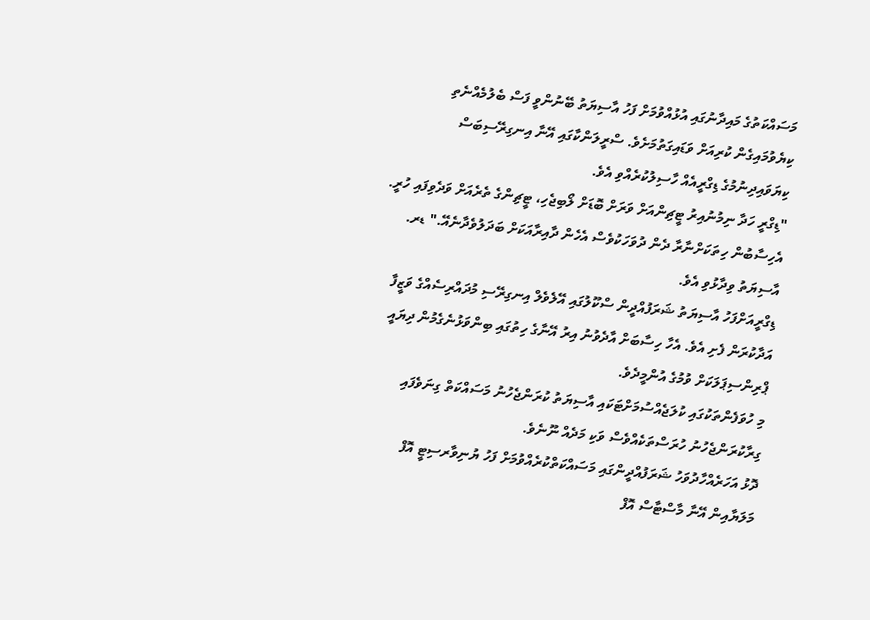މަސައްކަތުގެ މައިދާނުގައި އުޅުއްވުމަށް ފަހު އާސިޔަތު ބޭނުންވީ ފަސް ބެލުމެއްނެތި ކިޔެވުމައިގެން ކުރިއަށް ވަޑައިގަތުމަށެވެ. ސްރީލަންކާގައި އޭނާ އިނގިރޭސިބަސް ކިޔަވައިދިނުމުގެ ޑިގްރީއެއް ހާސިލުކުރެއްވި އެވެ.
"ޑިގްރީ ހަދާ ނިމުނުއިރު ޓީޗިންއަށް ވަރަށް ބޮޑަށް ލޯބިޖެހި، ޓީޗިންގެ ތެރެއަށް ވަދެވިފައި ހުރީ. އެހިސާބުން ހިތަކަށްނާރާ ދެން ދުވަހަކުވެސް އެހެން ދާއިރާއަކަށް ބަދަލުވެދާނެއޭ." ޑރ. އާސިޔަތު ވިދާޅުވި އެވެ.
ޑިގްރީއަށްފަހު އާސިޔަތު ޝަރަފުއްދީން ސްކޫލުގައި އޭލެވެލް އިނގިރޭސި މުދައްރިސެއްގެ ވަޒީފާ އަދާކުރަން ފެށި އެވެ. އެހާ ހިސާބަށް އާދެވުނު އިރު އޭނާގެ ހިތުގައި ބިންވަޅުނެގެމުން ދިޔައީ ޕްރިންސިޕަލަކަށް ވުމުގެ އުންމީދެވެ.
މި ހުވަފެންތަކުގައި ކުލަޖެއްސުމަށްޓަކައި އާސިޔަތު ކުރަންޖެހުނު މަސައްކަތް ގިނަވެފައި ގިރާކުރަންޖެހުނު ހުރަސްތަކެއްވެސް ވަކި މަދެއް ނޫނެވެ.
ދޮޅު އަހަރެއްހާދުވަހު ޝަރަފުއްދީންގައި މަސައްކަތްކުރެއްވުމަށް ފަހު ޔުނިވާރސިޓީ އޮފް މަލަޔާއިން އޭނާ މާސްޓާސް އޮފް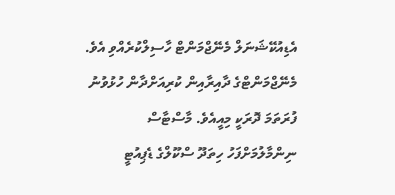އެޑިއުކޭޝަނަލް މެނޭޖްމަންޓް ހާސިލްކުރެއްވި އެވެ. މެނޭޖްމަންޓްގެ ދާއިރާއިން ކުރިއަށްދާން ހުޅުވުނު ފުރަތަމަ ދޮރަކީ މިއީއެވެ. މާސްޓާސް ނިންމާލުމަށްފަހު ހިތަދޫ ސްކޫލްގެ ޑެޕިއުޓީ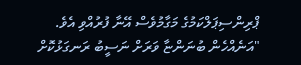ޕްރިންސިޕަލްކަމުގެ މަގާމުވެސް އޭނާ ފުރުއްވި އެވެ.
"އަނެއްހެން ބުނަންޏާ ވަރަށް ނަސީބު ރަނގަޅުކޮށް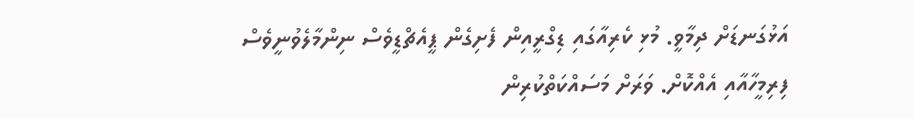އަޅުގަނޑަށް ދިމާވީ. މުޅި ކެރިއާގައި ޑިގްރީއިން ފެށިގެން ޕީއެޗްޑީވެސް ނިންމާލެވުނީވެސް ފިރިމީހާއާއި އެއްކޮށް. ވަރަށް މަސައްކަތްކުރިން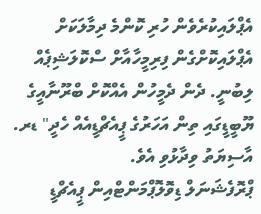އެޕްލައިކުރެވެން ހުރި ކޮންމެ ދިމާލަކަށް އެޕްލައިކޮށްގެން ފިރިމީހާއާށް ސްކޮލަޝިޕެއް ލިބުނީ. ދެން ދެމީހުން އެއްކޮށް ބްރޫނާއީގެ ޔޫބީޑީގައި ތިން އަހަރުގެ ޕީއެޗްޑީއެއް ހެދީ" ޑރ. އާސިޔަތު ވިދާޅުވި އެވެ.
ޕްރޮފެޝަނަލް ޑިވޮލޮޕްމަންޓްއިން ޕީއެޗްޑީ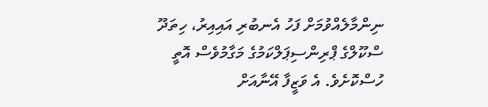ނިންމާލެއްވުމަށް ފަހު އެނބުރި އައިއިރު، ހިތަދޫ ސްކޫލްގެ ޕްރިންސިޕަލްކަމުގެ މަގާމުވެސް އޮތީ ހުސްކޮށެވެ. އެ ވަޒީފާ އޭނާއަށް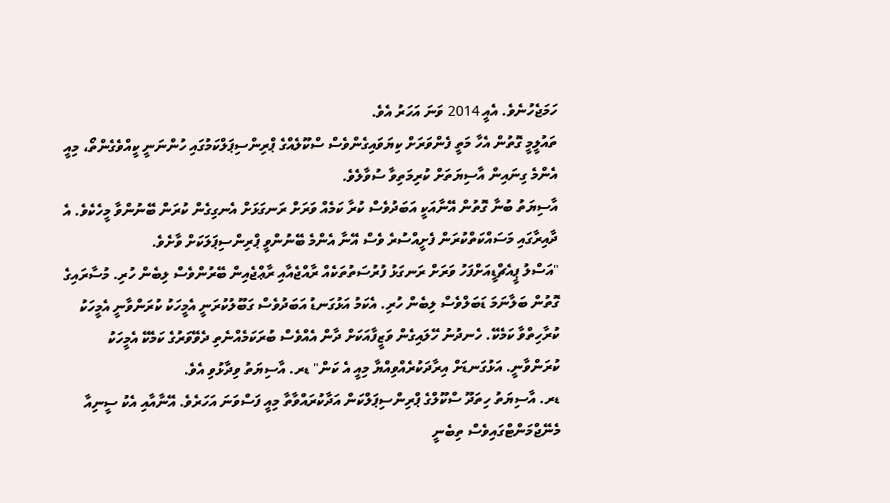ހަމަޖެހުނެވެ. އެއީ 2014 ވަނަ އަހަރު އެވެ.
ތައުލީމީ ގޮތުން އެހާ މަތީ ފެންވަރަށް ކިޔަވައިގެންވެސް ސްކޫލެއްގެ ޕްރިންސިޕަލްކަމުގައި ހުންނަނީ ކީއްވެގެންތޯ، މިއީ އެންމެ ގިނައިން އާސިޔަތަށް ކުރިމަތިވާ ސުވާލެވެ.
އާސިޔަތު ބުނާ ގޮތުން އޭނާއަކީ އަބަދުވެސް ކުރާ ކަމެއް ވަރަށް ރަނގަޅަށް އެނގިގެން ކުރަން ބޭނުންވާ މީހެކެވެ. އެ ދާއިރާގައި މަސައްކަތްކުރަން ފެށީއްސުރެ ވެސް އޭނާ އެންމެ ބޭނުންވީ ޕްރިންސިޕަލަކަށް ވާށެވެ.
"އަސްލު ޕީއެޗްޑީއަށްފަހު ވަރަށް ރަނގަޅު ފުރުސަތުތަކެއް ރާއްޖެއާއި ރާޢްޖެއިން ބޭރުންވެސް ލިބެން ހުރި. މުސާރައިގެ ގޮތުން ބަލާނަމަ ޑަބަލްވެސް ލިބެން ހުރި. އެކަމު އަޅުގަނޑު އަބަދުވެސް ގަބޫލުކުރަނީ އެމީހަކު ކުރަންވާނީ އެމީހަކު ކުރާހިތްވާ ކަމެކޭ. ހެނދުނު ހޭލައިގެން ވަޒީފާއަކަށް ދާން އެއްވެސް ބުރަކަމެއްނެތި ދެވޭވަރުގެ ކަމެކޭ އެމީހަކު ކުރަންވާނީ. އަޅުގަނޑަށް އިރާދަކުރެއްވިއްޔާ މިއީ އެ ކަން" ޑރ. އާސިޔަތު ވިދާޅުވި އެވެ.
ޑރ. އާސިޔަތު ހިތަދޫ ސްކޫލްގެ ޕްރިންސިޕަލްކަން އަދާކުރައްވާތާ މިއީ ފަސްވަނަ އަހަރެވެ. އޭނާއާއި އެކު ސީނިއާ މެނޭޖްމަންޓްގައިވެސް ތިބެނީ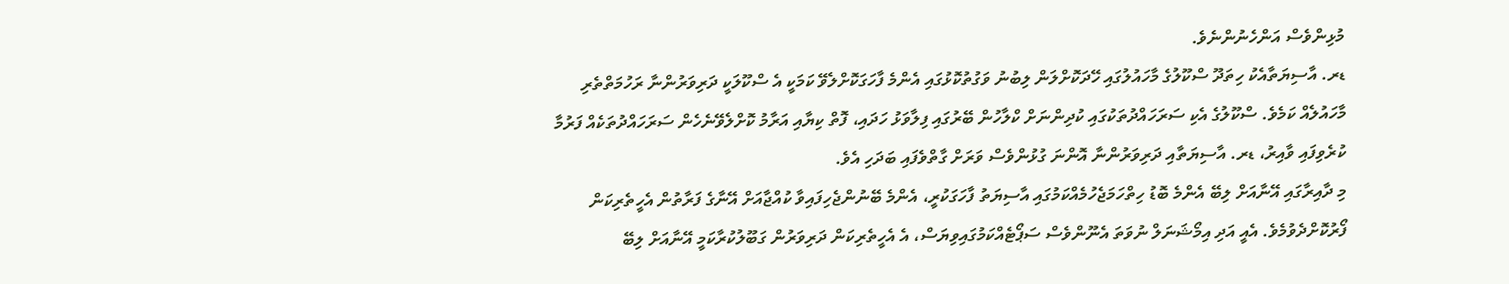މުޅިންވެސް އަންހެނުންނެވެ.
ޑރ. އާސިޔަތާއެކު ހިތަދޫ ސްކޫލުގެ މާހައުލުގައި ހޭދަކޮށްލަން ލިބުނު ވަގުތުކޮޅުގައި އެންމެ ފާހަގަކޮށްލެވޭ ކަމަކީ އެ ސްކޫލަކީ ދަރިވަރުންނާ ރަހުމަތްތެރި މާހައުލެއް ކަމެވެ. ސްކޫލުގެ އެކި ސަރަހައްދުތަކުގައި ކުދިންނަށް ކްލާހުން ބޭރުގައި ފިލާވަޅު ހަދައި، ފޮތް ކިޔާއި އަރާމު ކޮށްލެވޭނެހެން ސަރަހައްދުތަކެއް ފަރުމާ ކުރެވިފައި ވާއިރު، ޑރ. އާސިޔަތާއި ދަރިވަރުންނާ އޮންނަ ގުޅުންވެސް ވަރަށް ގާތްވެފައި ބަދަހި އެވެ.
މި ދާއިރާގައި އޭނާއަށް ލިބޭ އެންމެ ބޮޑު ހިތްހަމަޖެހުމެއްކަމުގައި އާސިޔަތު ފާހަގަކުރީ، އެންމެ ބޭނުންޖެހިފައިވާ ކުއްޖާއަށް އޭނާގެ ފަރާތުން އެހީތެރިކަން ފޯރުކޮށްދެވުމެވެ. އެއީ އަދި އިމޯޝަނަލް ނުވަތަ އެނޫންވެސް ސަޕޯޓެއްކަމުގައިވިޔަސް، އެ އެހީތެރިކަން ދަރިވަރުން ގަބޫލުކުރާކަމީ އޭނާއަށް ލިބޭ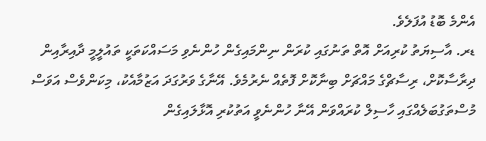އެންމެ ބޮޑު އުފަލެވެ.
ޑރ. އާސިޔަތު ކުރިއަށް އޮތް ތަނުގައި ކުރަން ނިންމައިގެން ހުންނެވި މަސައްކަތަކީ ތައުލީމީ ދާއިރާއިން ދިރާސާކޮށް، ރިސާޗްގެ މައްޗަށް ބިނާކޮށް ފޮތެއް ނެރުމެވެ. އޭނާގެ ވަރުގަދަ އަޒުމާއެކު، މިކަންވެސް އަވަސް މުސްތަގުބަލެއްގައި ހާސިލް ކުރައްވަން އޭނާ ހުންނެވީ އަތުކުރި އޮޅާލައިގެން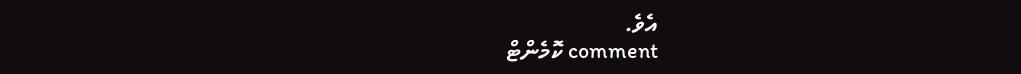އެވެ.
comment ކޮމެންޓް